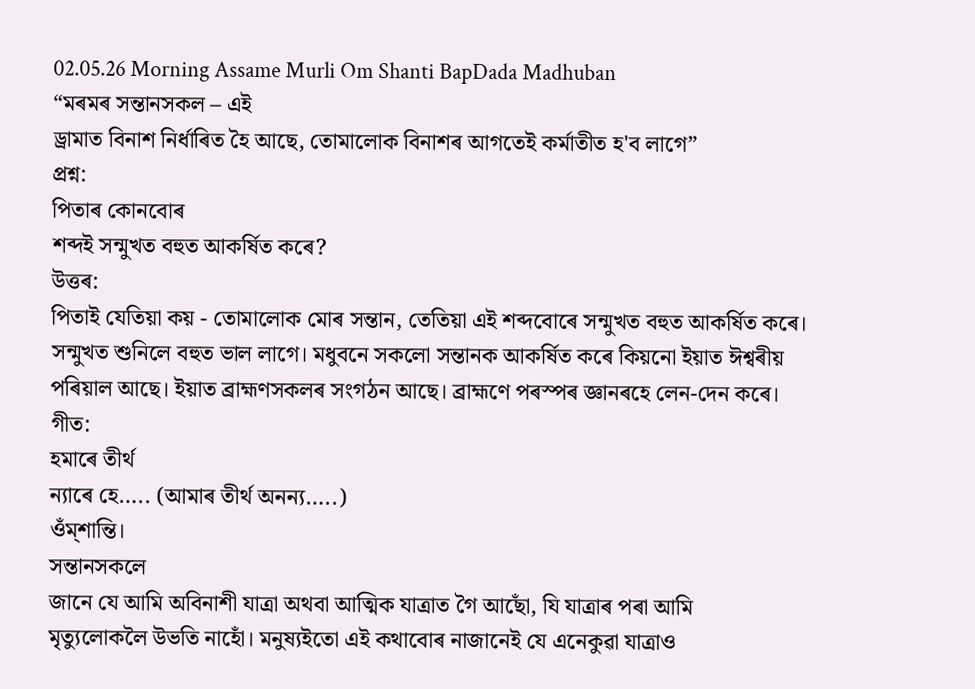02.05.26 Morning Assame Murli Om Shanti BapDada Madhuban
“মৰমৰ সন্তানসকল – এই
ড্ৰামাত বিনাশ নিৰ্ধাৰিত হৈ আছে, তোমালোক বিনাশৰ আগতেই কৰ্মাতীত হ'ব লাগে”
প্ৰশ্ন:
পিতাৰ কোনবোৰ
শব্দই সন্মুখত বহুত আকৰ্ষিত কৰে?
উত্তৰ:
পিতাই যেতিয়া কয় - তোমালোক মোৰ সন্তান, তেতিয়া এই শব্দবোৰে সন্মুখত বহুত আকৰ্ষিত কৰে।
সন্মুখত শুনিলে বহুত ভাল লাগে। মধুবনে সকলো সন্তানক আকৰ্ষিত কৰে কিয়নো ইয়াত ঈশ্বৰীয়
পৰিয়াল আছে। ইয়াত ব্ৰাহ্মণসকলৰ সংগঠন আছে। ব্ৰাহ্মণে পৰস্পৰ জ্ঞানৰহে লেন-দেন কৰে।
গীত:
হমাৰে তীৰ্থ
ন্যাৰে হে….. (আমাৰ তীৰ্থ অনন্য…..)
ওঁম্শান্তি।
সন্তানসকলে
জানে যে আমি অবিনাশী যাত্ৰা অথবা আত্মিক যাত্ৰাত গৈ আছোঁ, যি যাত্ৰাৰ পৰা আমি
মৃত্যুলোকলৈ উভতি নাহোঁ। মনুষ্যইতো এই কথাবোৰ নাজানেই যে এনেকুৱা যাত্ৰাও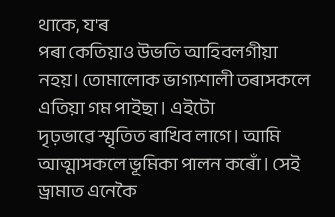থাকে, য'ৰ
পৰা কেতিয়াও উভতি আহিবলগীয়া নহয়। তোমালোক ভাগ্যশালী তৰাসকলে এতিয়া গম পাইছা। এইটো
দৃঢ়ভাৱে স্মৃতিত ৰাখিব লাগে। আমি আত্মাসকলে ভূমিকা পালন কৰোঁ। সেই ড্ৰামাত এনেকৈ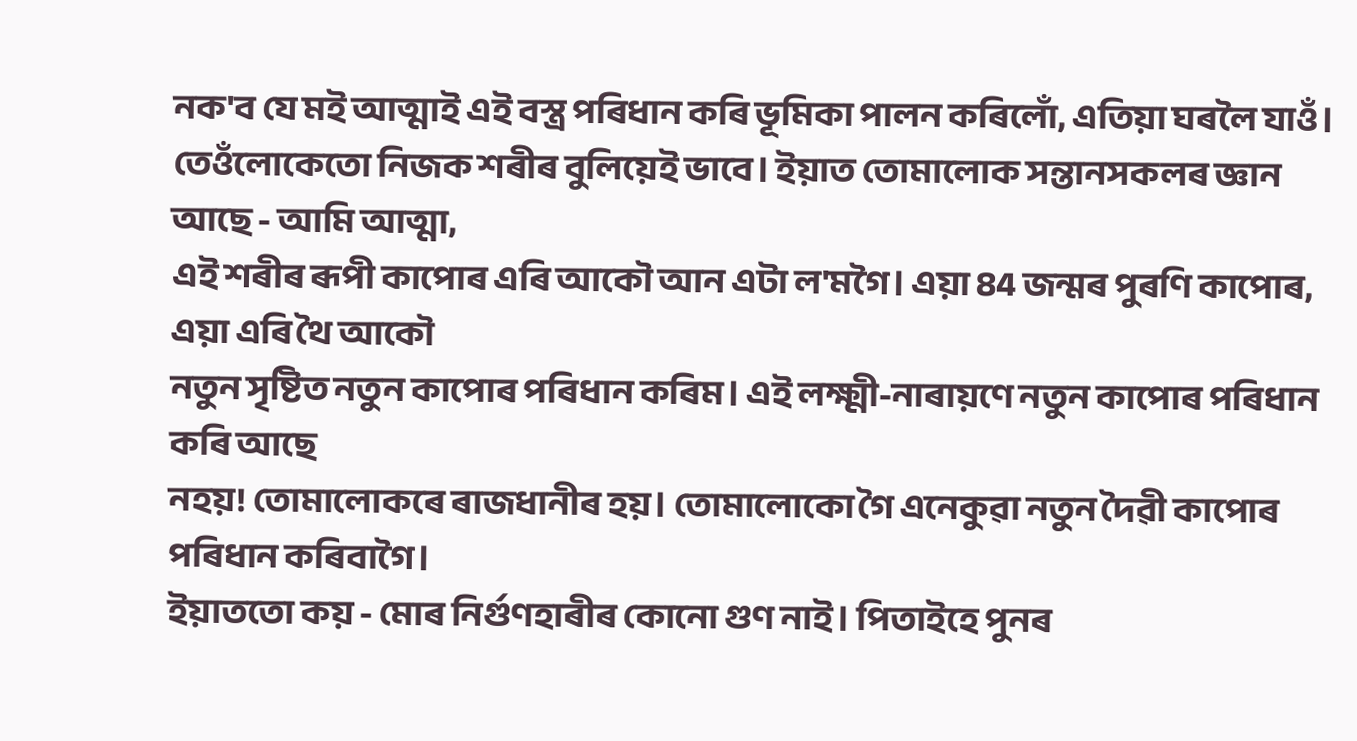নক'ব যে মই আত্মাই এই বস্ত্ৰ পৰিধান কৰি ভূমিকা পালন কৰিলোঁ, এতিয়া ঘৰলৈ যাওঁ।
তেওঁলোকেতো নিজক শৰীৰ বুলিয়েই ভাবে। ইয়াত তোমালোক সন্তানসকলৰ জ্ঞান আছে - আমি আত্মা,
এই শৰীৰ ৰূপী কাপোৰ এৰি আকৌ আন এটা ল'মগৈ। এয়া 84 জন্মৰ পুৰণি কাপোৰ, এয়া এৰি থৈ আকৌ
নতুন সৃষ্টিত নতুন কাপোৰ পৰিধান কৰিম। এই লক্ষ্মী-নাৰায়ণে নতুন কাপোৰ পৰিধান কৰি আছে
নহয়! তোমালোকৰে ৰাজধানীৰ হয়। তোমালোকো গৈ এনেকুৱা নতুন দৈৱী কাপোৰ পৰিধান কৰিবাগৈ।
ইয়াততো কয় - মোৰ নিৰ্গুণহাৰীৰ কোনো গুণ নাই। পিতাইহে পুনৰ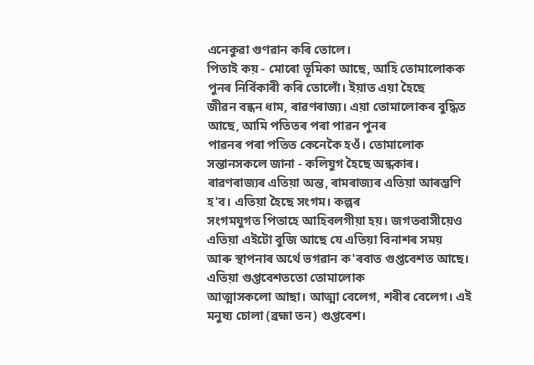এনেকুৱা গুণৱান কৰি তোলে।
পিতাই কয় - মোৰো ভূমিকা আছে, আহি তোমালোকক পুনৰ নিৰ্বিকাৰী কৰি তোলোঁ। ইয়াত এয়া হৈছে
জীৱন বন্ধন ধাম, ৰাৱণৰাজ্য। এয়া তোমালোকৰ বুদ্ধিত আছে, আমি পতিতৰ পৰা পাৱন পুনৰ
পাৱনৰ পৰা পতিত কেনেকৈ হওঁ। তোমালোক সন্তানসকলে জানা - কলিযুগ হৈছে অন্ধকাৰ।
ৰাৱণৰাজ্যৰ এতিয়া অন্ত, ৰামৰাজ্যৰ এতিয়া আৰম্ভণি হ'ব। এতিয়া হৈছে সংগম। কল্পৰ
সংগমযুগত পিতাহে আহিবলগীয়া হয়। জগতবাসীয়েও এতিয়া এইটো বুজি আছে যে এতিয়া বিনাশৰ সময়
আৰু স্থাপনাৰ অৰ্থে ভগৱান ক'ৰবাত গুপ্তবেশত আছে। এতিয়া গুপ্তবেশততো তোমালোক
আত্মাসকলো আছা। আত্মা বেলেগ, শৰীৰ বেলেগ। এই মনুষ্য চোলা (ব্ৰহ্মা তন) গুপ্তবেশ।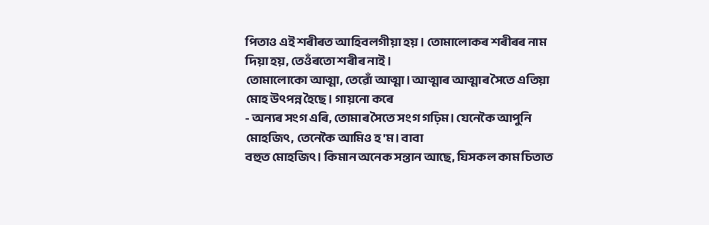পিতাও এই শৰীৰত আহিবলগীয়া হয়। তোমালোকৰ শৰীৰৰ নাম দিয়া হয়, তেওঁৰতো শৰীৰ নাই।
তোমালোকো আত্মা, তেৱোঁ আত্মা। আত্মাৰ আত্মাৰ সৈতে এতিয়া মোহ উৎপন্ন হৈছে। গায়নো কৰে
- অন্যৰ সংগ এৰি, তোমাৰ সৈতে সংগ গঢ়িম। যেনেকৈ আপুনি মোহজিৎ, তেনেকৈ আমিও হ'ম। বাবা
বহুত মোহজিৎ। কিমান অনেক সন্তান আছে, যিসকল কাম চিতাত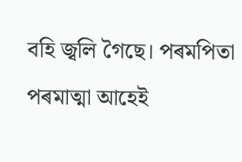বহি জ্বলি গৈছে। পৰমপিতা
পৰমাত্মা আহেই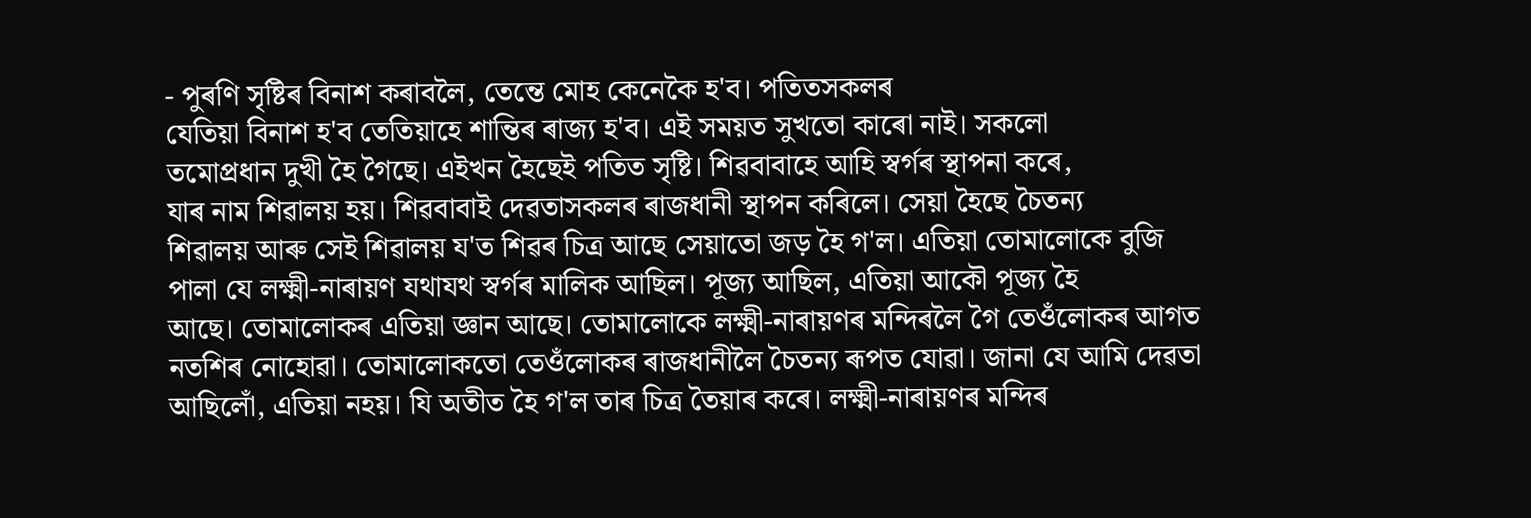- পুৰণি সৃষ্টিৰ বিনাশ কৰাবলৈ, তেন্তে মোহ কেনেকৈ হ'ব। পতিতসকলৰ
যেতিয়া বিনাশ হ'ব তেতিয়াহে শান্তিৰ ৰাজ্য হ'ব। এই সময়ত সুখতো কাৰো নাই। সকলো
তমোপ্ৰধান দুখী হৈ গৈছে। এইখন হৈছেই পতিত সৃষ্টি। শিৱবাবাহে আহি স্বৰ্গৰ স্থাপনা কৰে,
যাৰ নাম শিৱালয় হয়। শিৱবাবাই দেৱতাসকলৰ ৰাজধানী স্থাপন কৰিলে। সেয়া হৈছে চৈতন্য
শিৱালয় আৰু সেই শিৱালয় য'ত শিৱৰ চিত্র আছে সেয়াতো জড় হৈ গ'ল। এতিয়া তোমালোকে বুজি
পালা যে লক্ষ্মী-নাৰায়ণ যথাযথ স্বৰ্গৰ মালিক আছিল। পূজ্য আছিল, এতিয়া আকৌ পূজ্য হৈ
আছে। তোমালোকৰ এতিয়া জ্ঞান আছে। তোমালোকে লক্ষ্মী-নাৰায়ণৰ মন্দিৰলৈ গৈ তেওঁলোকৰ আগত
নতশিৰ নোহোৱা। তোমালোকতো তেওঁলোকৰ ৰাজধানীলৈ চৈতন্য ৰূপত যোৱা। জানা যে আমি দেৱতা
আছিলোঁ, এতিয়া নহয়। যি অতীত হৈ গ'ল তাৰ চিত্র তৈয়াৰ কৰে। লক্ষ্মী-নাৰায়ণৰ মন্দিৰ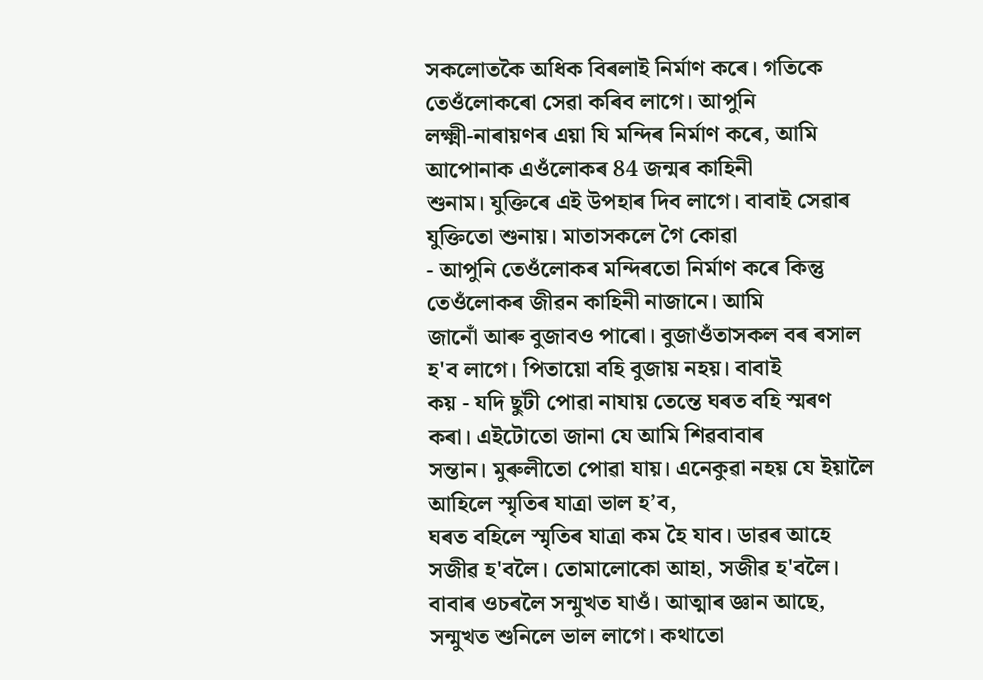সকলোতকৈ অধিক বিৰলাই নিৰ্মাণ কৰে। গতিকে তেওঁলোকৰো সেৱা কৰিব লাগে। আপুনি
লক্ষ্মী-নাৰায়ণৰ এয়া যি মন্দিৰ নিৰ্মাণ কৰে, আমি আপোনাক এওঁলোকৰ 84 জন্মৰ কাহিনী
শুনাম। যুক্তিৰে এই উপহাৰ দিব লাগে। বাবাই সেৱাৰ যুক্তিতো শুনায়। মাতাসকলে গৈ কোৱা
- আপুনি তেওঁলোকৰ মন্দিৰতো নিৰ্মাণ কৰে কিন্তু তেওঁলোকৰ জীৱন কাহিনী নাজানে। আমি
জানোঁ আৰু বুজাবও পাৰো। বুজাওঁতাসকল বৰ ৰসাল হ'ব লাগে। পিতায়ো বহি বুজায় নহয়। বাবাই
কয় - যদি ছুটী পোৱা নাযায় তেন্তে ঘৰত বহি স্মৰণ কৰা। এইটোতো জানা যে আমি শিৱবাবাৰ
সন্তান। মুৰুলীতো পোৱা যায়। এনেকুৱা নহয় যে ইয়ালৈ আহিলে স্মৃতিৰ যাত্ৰা ভাল হ’ব,
ঘৰত বহিলে স্মৃতিৰ যাত্ৰা কম হৈ যাব। ডাৱৰ আহে সজীৱ হ'বলৈ। তোমালোকো আহা, সজীৱ হ'বলৈ।
বাবাৰ ওচৰলৈ সন্মুখত যাওঁ। আত্মাৰ জ্ঞান আছে, সন্মুখত শুনিলে ভাল লাগে। কথাতো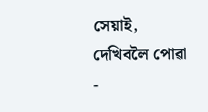সেয়াই,
দেখিবলৈ পোৱা -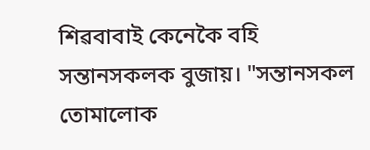শিৱবাবাই কেনেকৈ বহি সন্তানসকলক বুজায়। "সন্তানসকল তোমালোক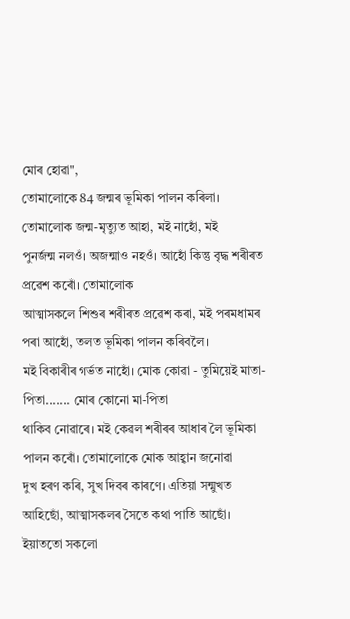মোৰ হোৱা",
তোমালোকে 84 জন্মৰ ভূমিকা পালন কৰিলা। তোমালোক জন্ম-মৃত্যুত আহা, মই নাহোঁ, মই
পুনৰ্জন্ম নলওঁ। অজন্মাও নহওঁ। আহোঁ কিন্তু বৃদ্ধ শৰীৰত প্ৰৱেশ কৰোঁ। তোমালোক
আত্মাসকলে শিশুৰ শৰীৰত প্ৰৱেশ কৰা, মই পৰমধামৰ পৰা আহোঁ, তলত ভূমিকা পালন কৰিবলৈ।
মই বিকাৰীৰ গৰ্ভত নাহোঁ। মোক কোৱা - তুমিয়েই মাতা-পিতা....... মোৰ কোনো মা-পিতা
থাকিব নোৱাৰে। মই কেৱল শৰীৰৰ আধাৰ লৈ ভূমিকা পালন কৰোঁ। তোমালোকে মোক আহ্বান জনোৱা
দুখ হৰণ কৰি, সুখ দিবৰ কাৰণে। এতিয়া সন্মুখত আহিছোঁ, আত্মাসকলৰ সৈতে কথা পাতি আছোঁ।
ইয়াততো সকলো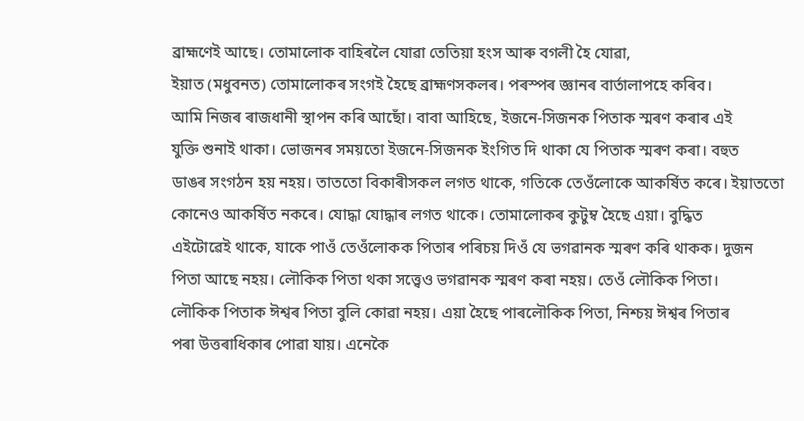ব্ৰাহ্মণেই আছে। তোমালোক বাহিৰলৈ যোৱা তেতিয়া হংস আৰু বগলী হৈ যোৱা,
ইয়াত (মধুবনত) তোমালোকৰ সংগই হৈছে ব্ৰাহ্মণসকলৰ। পৰস্পৰ জ্ঞানৰ বাৰ্তালাপহে কৰিব।
আমি নিজৰ ৰাজধানী স্থাপন কৰি আছোঁ। বাবা আহিছে, ইজনে-সিজনক পিতাক স্মৰণ কৰাৰ এই
যুক্তি শুনাই থাকা। ভোজনৰ সময়তো ইজনে-সিজনক ইংগিত দি থাকা যে পিতাক স্মৰণ কৰা। বহুত
ডাঙৰ সংগঠন হয় নহয়। তাততো বিকাৰীসকল লগত থাকে, গতিকে তেওঁলোকে আকৰ্ষিত কৰে। ইয়াততো
কোনেও আকৰ্ষিত নকৰে। যোদ্ধা যোদ্ধাৰ লগত থাকে। তোমালোকৰ কুটুম্ব হৈছে এয়া। বুদ্ধিত
এইটোৱেই থাকে, যাকে পাওঁ তেওঁলোকক পিতাৰ পৰিচয় দিওঁ যে ভগৱানক স্মৰণ কৰি থাকক। দুজন
পিতা আছে নহয়। লৌকিক পিতা থকা সত্ত্বেও ভগৱানক স্মৰণ কৰা নহয়। তেওঁ লৌকিক পিতা।
লৌকিক পিতাক ঈশ্বৰ পিতা বুলি কোৱা নহয়। এয়া হৈছে পাৰলৌকিক পিতা, নিশ্চয় ঈশ্বৰ পিতাৰ
পৰা উত্তৰাধিকাৰ পোৱা যায়। এনেকৈ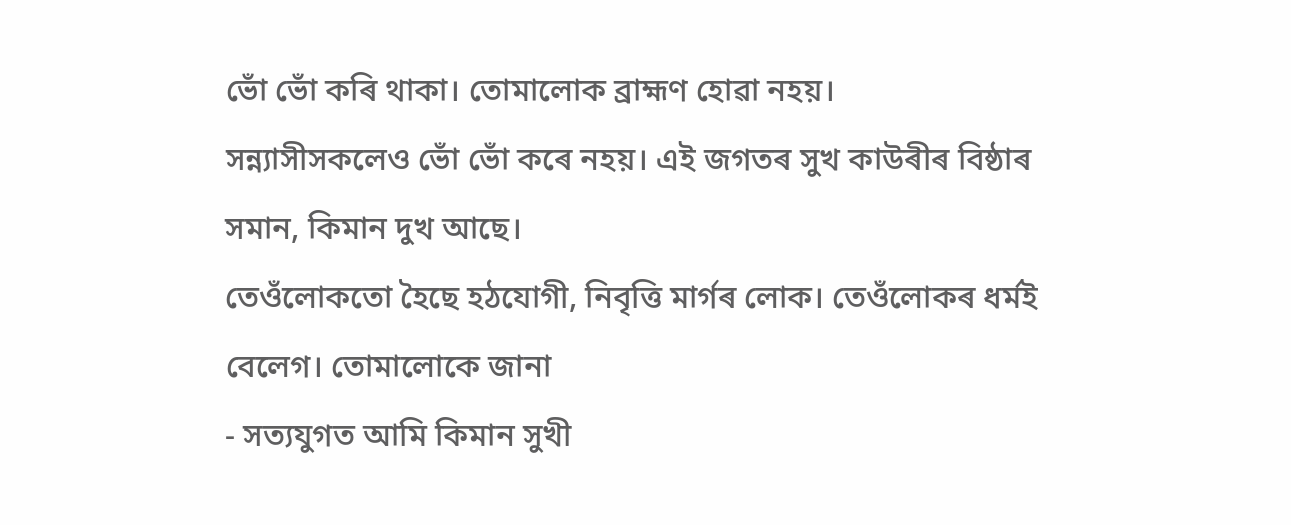ভোঁ ভোঁ কৰি থাকা। তোমালোক ব্ৰাহ্মণ হোৱা নহয়।
সন্ন্যাসীসকলেও ভোঁ ভোঁ কৰে নহয়। এই জগতৰ সুখ কাউৰীৰ বিষ্ঠাৰ সমান, কিমান দুখ আছে।
তেওঁলোকতো হৈছে হঠযোগী, নিবৃত্তি মাৰ্গৰ লোক। তেওঁলোকৰ ধৰ্মই বেলেগ। তোমালোকে জানা
- সত্যযুগত আমি কিমান সুখী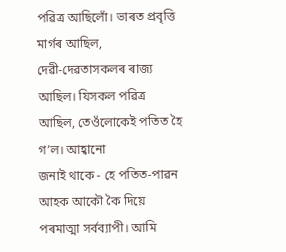পৱিত্ৰ আছিলোঁ। ভাৰত প্ৰবৃত্তি মাৰ্গৰ আছিল,
দেৱী-দেৱতাসকলৰ ৰাজ্য আছিল। যিসকল পৱিত্র আছিল, তেওঁলোকেই পতিত হৈ গ’ল। আহ্বানো
জনাই থাকে - হে পতিত-পাৱন আহক আকৌ কৈ দিয়ে পৰমাত্মা সৰ্বব্যাপী। আমি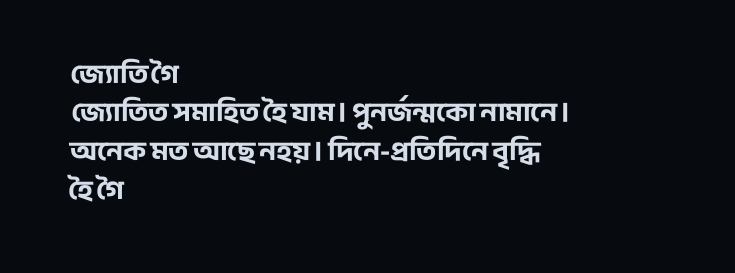জ্যোতি গৈ
জ্যোতিত সমাহিত হৈ যাম। পুনৰ্জন্মকো নামানে। অনেক মত আছে নহয়। দিনে-প্ৰতিদিনে বৃদ্ধি
হৈ গৈ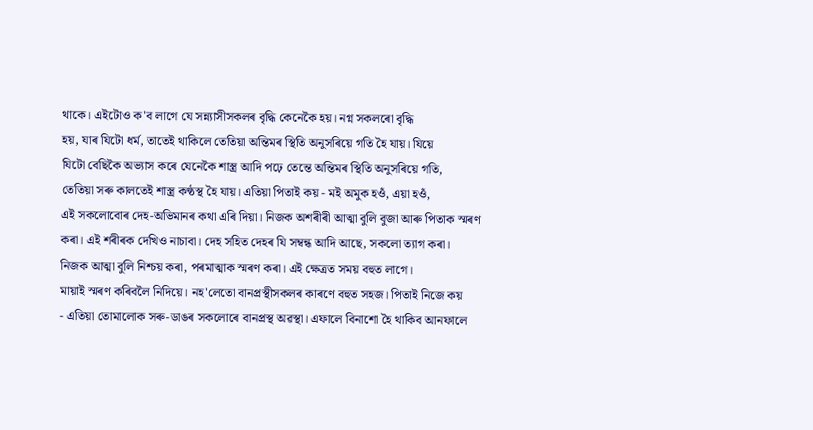থাকে। এইটোও ক'ব লাগে যে সন্ন্যাসীসকলৰ বৃদ্ধি কেনেকৈ হয়। নগ্ন সকলৰো বৃদ্ধি
হয়, যাৰ যিটো ধৰ্ম, তাতেই থাকিলে তেতিয়া অন্তিমৰ স্থিতি অনুসৰিয়ে গতি হৈ যায়। যিয়ে
যিটো বেছিকৈ অভ্যাস কৰে যেনেকৈ শাস্ত্ৰ আদি পঢ়ে তেন্তে অন্তিমৰ স্থিতি অনুসৰিয়ে গতি,
তেতিয়া সৰু কালতেই শাস্ত্ৰ কণ্ঠস্থ হৈ যায়। এতিয়া পিতাই কয় - মই অমুক হওঁ, এয়া হওঁ,
এই সকলোবোৰ দেহ-অভিমানৰ কথা এৰি দিয়া। নিজক অশৰীৰী আত্মা বুলি বুজা আৰু পিতাক স্মৰণ
কৰা। এই শৰীৰক দেখিও নাচাবা। দেহ সহিত দেহৰ যি সম্বন্ধ আদি আছে, সকলো ত্যাগ কৰা।
নিজক আত্মা বুলি নিশ্চয় কৰা, পৰমাত্মাক স্মৰণ কৰা। এই ক্ষেত্ৰত সময় বহুত লাগে।
মায়াই স্মৰণ কৰিবলৈ নিদিয়ে। নহ'লেতো বানপ্ৰস্থীসকলৰ কাৰণে বহুত সহজ। পিতাই নিজে কয়
- এতিয়া তোমালোক সৰু-ডাঙৰ সকলোৰে বানপ্ৰস্থ অৱস্থা। এফালে বিনাশো হৈ থাকিব আনফালে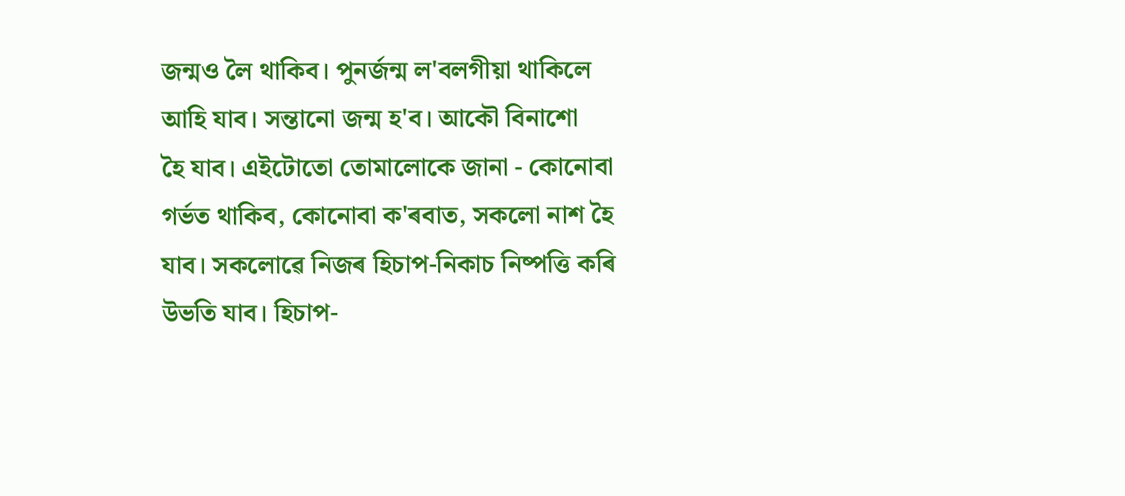জন্মও লৈ থাকিব। পুনৰ্জন্ম ল'বলগীয়া থাকিলে আহি যাব। সন্তানো জন্ম হ'ব। আকৌ বিনাশো
হৈ যাব। এইটোতো তোমালোকে জানা - কোনোবা গৰ্ভত থাকিব, কোনোবা ক'ৰবাত, সকলো নাশ হৈ
যাব। সকলোৱে নিজৰ হিচাপ-নিকাচ নিষ্পত্তি কৰি উভতি যাব। হিচাপ-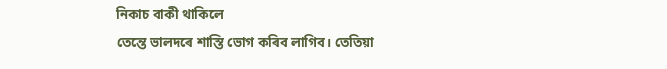নিকাচ বাকী থাকিলে
তেন্তে ভালদৰে শাস্তি ভোগ কৰিব লাগিব। তেতিয়া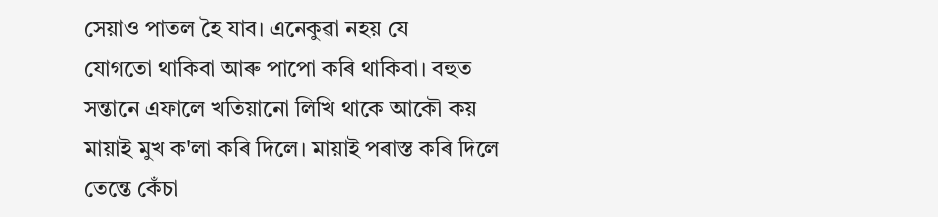সেয়াও পাতল হৈ যাব। এনেকুৱা নহয় যে
যোগতো থাকিবা আৰু পাপো কৰি থাকিবা। বহুত সন্তানে এফালে খতিয়ানো লিখি থাকে আকৌ কয়
মায়াই মুখ ক'লা কৰি দিলে। মায়াই পৰাস্ত কৰি দিলে তেন্তে কেঁচা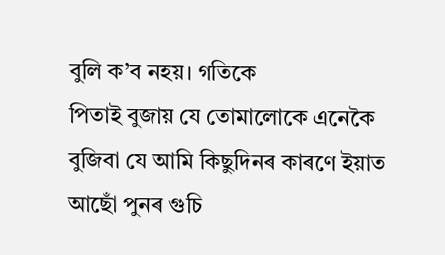বুলি ক’ব নহয়। গতিকে
পিতাই বুজায় যে তোমালোকে এনেকৈ বুজিবা যে আমি কিছুদিনৰ কাৰণে ইয়াত আছোঁ পুনৰ গুচি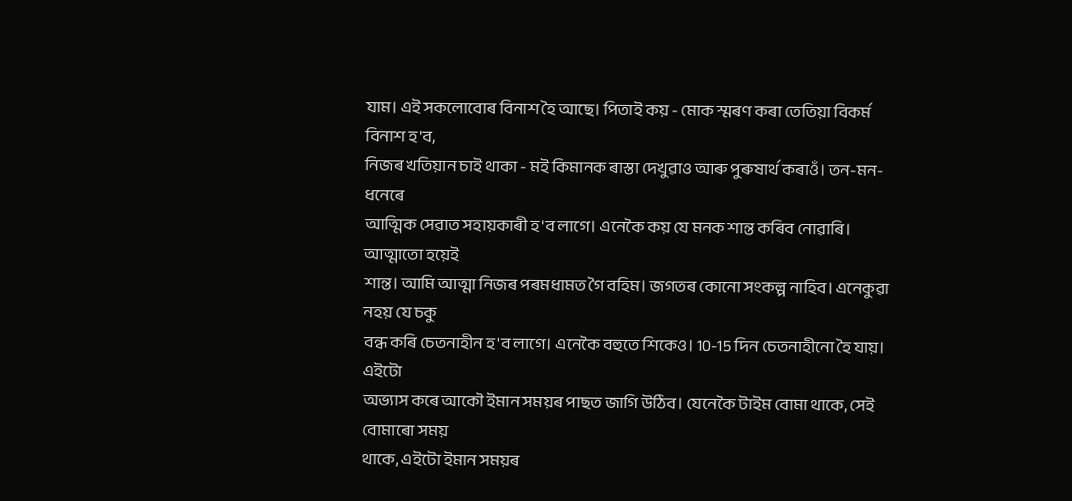যাম। এই সকলোবোৰ বিনাশ হৈ আছে। পিতাই কয় - মোক স্মৰণ কৰা তেতিয়া বিকৰ্ম বিনাশ হ'ব,
নিজৰ খতিয়ান চাই থাকা - মই কিমানক ৰাস্তা দেখুৱাও আৰু পুৰুষাৰ্থ কৰাওঁ। তন-মন-ধনেৰে
আত্মিক সেৱাত সহায়কাৰী হ'ব লাগে। এনেকৈ কয় যে মনক শান্ত কৰিব নোৱাৰি। আত্মাতো হয়েই
শান্ত। আমি আত্মা নিজৰ পৰমধামত গৈ বহিম। জগতৰ কোনো সংকল্প নাহিব। এনেকুৱা নহয় যে চকু
বন্ধ কৰি চেতনাহীন হ'ব লাগে। এনেকৈ বহুতে শিকেও। 10-15 দিন চেতনাহীনো হৈ যায়। এইটো
অভ্যাস কৰে আকৌ ইমান সময়ৰ পাছত জাগি উঠিব। যেনেকৈ টাইম বোমা থাকে, সেই বোমাৰো সময়
থাকে, এইটো ইমান সময়ৰ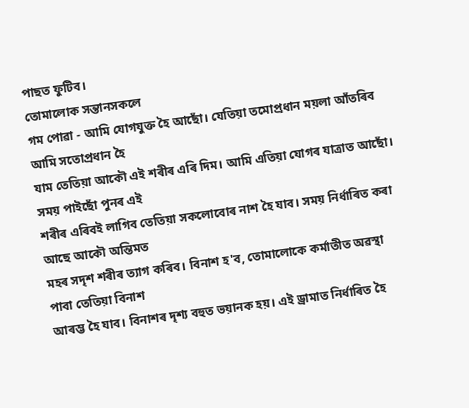পাছত ফুটিব।
তোমালোক সন্তানসকলে
গম পোৱা - আমি যোগযুক্ত হৈ আছোঁ। যেতিয়া তমোপ্ৰধান ময়লা আঁতৰিব আমি সতোপ্ৰধান হৈ
যাম তেতিয়া আকৌ এই শৰীৰ এৰি দিম। আমি এতিয়া যোগৰ যাত্ৰাত আছোঁ। সময় পাইছোঁ পুনৰ এই
শৰীৰ এৰিবই লাগিব তেতিয়া সকলোবোৰ নাশ হৈ যাব। সময় নিৰ্ধাৰিত কৰা আছে আকৌ অন্তিমত
মহৰ সদৃশ শৰীৰ ত্যাগ কৰিব। বিনাশ হ'ব, তোমালোকে কৰ্মাতীত অৱস্থা পাবা তেতিয়া বিনাশ
আৰম্ভ হৈ যাব। বিনাশৰ দৃশ্য বহুত ভয়ানক হয়। এই ড্ৰামাত নিৰ্ধাৰিত হৈ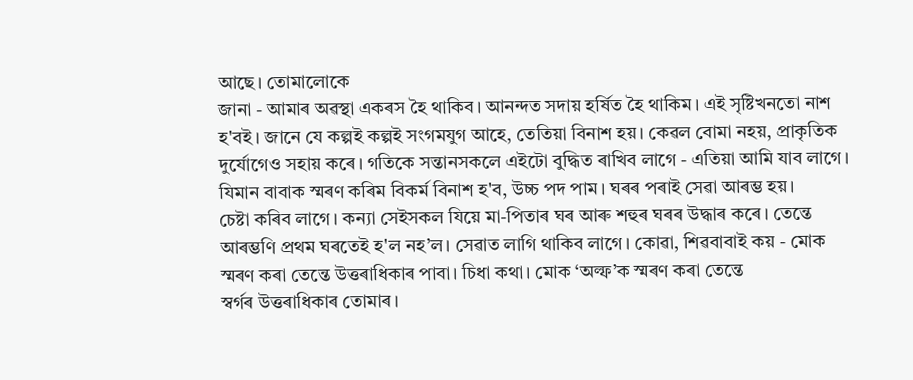আছে। তোমালোকে
জানা - আমাৰ অৱস্থা একৰস হৈ থাকিব। আনন্দত সদায় হৰ্ষিত হৈ থাকিম। এই সৃষ্টিখনতো নাশ
হ'বই। জানে যে কল্পই কল্পই সংগমযুগ আহে, তেতিয়া বিনাশ হয়। কেৱল বোমা নহয়, প্ৰাকৃতিক
দুৰ্যোগেও সহায় কৰে। গতিকে সন্তানসকলে এইটো বুদ্ধিত ৰাখিব লাগে - এতিয়া আমি যাব লাগে।
যিমান বাবাক স্মৰণ কৰিম বিকৰ্ম বিনাশ হ'ব, উচ্চ পদ পাম। ঘৰৰ পৰাই সেৱা আৰম্ভ হয়।
চেষ্টা কৰিব লাগে। কন্যা সেইসকল যিয়ে মা-পিতাৰ ঘৰ আৰু শহুৰ ঘৰৰ উদ্ধাৰ কৰে। তেন্তে
আৰম্ভণি প্ৰথম ঘৰতেই হ'ল নহ’ল। সেৱাত লাগি থাকিব লাগে। কোৱা, শিৱবাবাই কয় - মোক
স্মৰণ কৰা তেন্তে উত্তৰাধিকাৰ পাবা। চিধা কথা। মোক ‘অল্ফ’ক স্মৰণ কৰা তেন্তে
স্বৰ্গৰ উত্তৰাধিকাৰ তোমাৰ।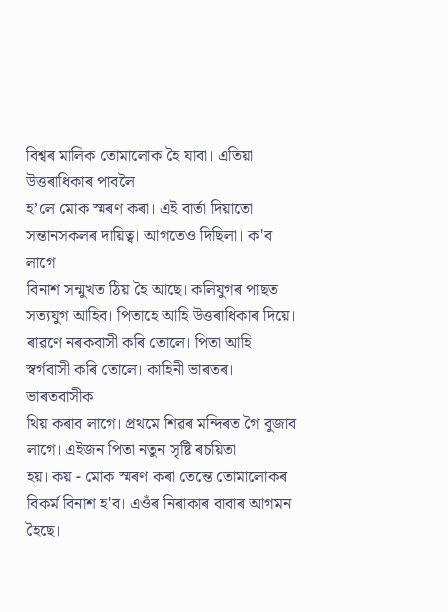বিশ্বৰ মালিক তোমালোক হৈ যাবা। এতিয়া উত্তৰাধিকাৰ পাবলৈ
হ’লে মোক স্মৰণ কৰা। এই বাৰ্তা দিয়াতো সন্তানসকলৰ দায়িত্ব। আগতেও দিছিলা। ক'ব লাগে
বিনাশ সন্মুখত ঠিয় হৈ আছে। কলিযুগৰ পাছত সত্যযুগ আহিব। পিতাহে আহি উত্তৰাধিকাৰ দিয়ে।
ৰাৱণে নৰকবাসী কৰি তোলে। পিতা আহি স্বৰ্গবাসী কৰি তোলে। কাহিনী ভাৰতৰ। ভাৰতবাসীক
থিয় কৰাব লাগে। প্ৰথমে শিৱৰ মন্দিৰত গৈ বুজাব লাগে। এইজন পিতা নতুন সৃষ্টি ৰচয়িতা
হয়। কয় - মোক স্মৰণ কৰা তেন্তে তোমালোকৰ বিকৰ্ম বিনাশ হ'ব। এওঁৰ নিৰাকাৰ বাবাৰ আগমন
হৈছে।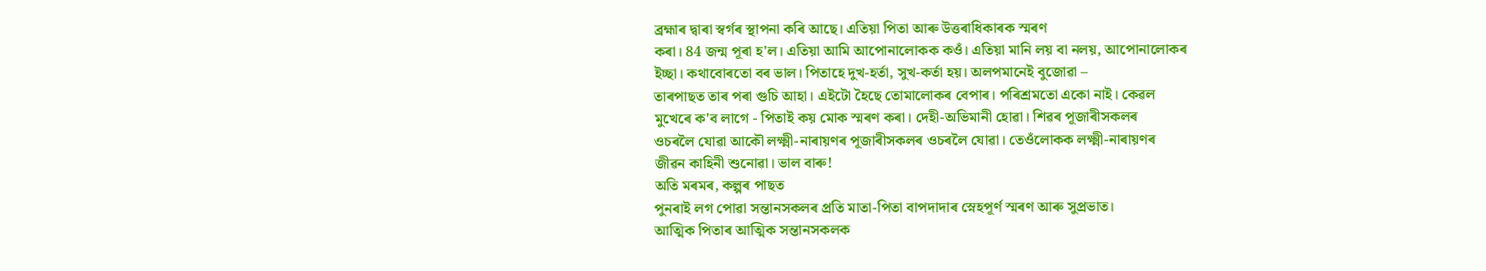ব্ৰহ্মাৰ দ্বাৰা স্বৰ্গৰ স্থাপনা কৰি আছে। এতিয়া পিতা আৰু উত্তৰাধিকাৰক স্মৰণ
কৰা। 84 জন্ম পূৰা হ'ল। এতিয়া আমি আপোনালোকক কওঁ। এতিয়া মানি লয় বা নলয়, আপোনালোকৰ
ইচ্ছা। কথাবোৰতো বৰ ভাল। পিতাহে দুখ-হৰ্তা, সুখ-কৰ্তা হয়। অলপমানেই বুজোৱা –
তাৰপাছত তাৰ পৰা গুচি আহা। এইটো হৈছে তোমালোকৰ বেপাৰ। পৰিশ্ৰমতো একো নাই। কেৱল
মুখেৰে ক'ব লাগে - পিতাই কয় মোক স্মৰণ কৰা। দেহী-অভিমানী হোৱা। শিৱৰ পূজাৰীসকলৰ
ওচৰলৈ যোৱা আকৌ লক্ষ্মী-নাৰায়ণৰ পূজাৰীসকলৰ ওচৰলৈ যোৱা। তেওঁলোকক লক্ষ্মী-নাৰায়ণৰ
জীৱন কাহিনী শুনোৱা। ভাল বাৰু!
অতি মৰমৰ, কল্পৰ পাছত
পুনৰাই লগ পোৱা সন্তানসকলৰ প্ৰতি মাতা-পিতা বাপদাদাৰ স্নেহপূৰ্ণ স্মৰণ আৰু সুপ্ৰভাত।
আত্মিক পিতাৰ আত্মিক সন্তানসকলক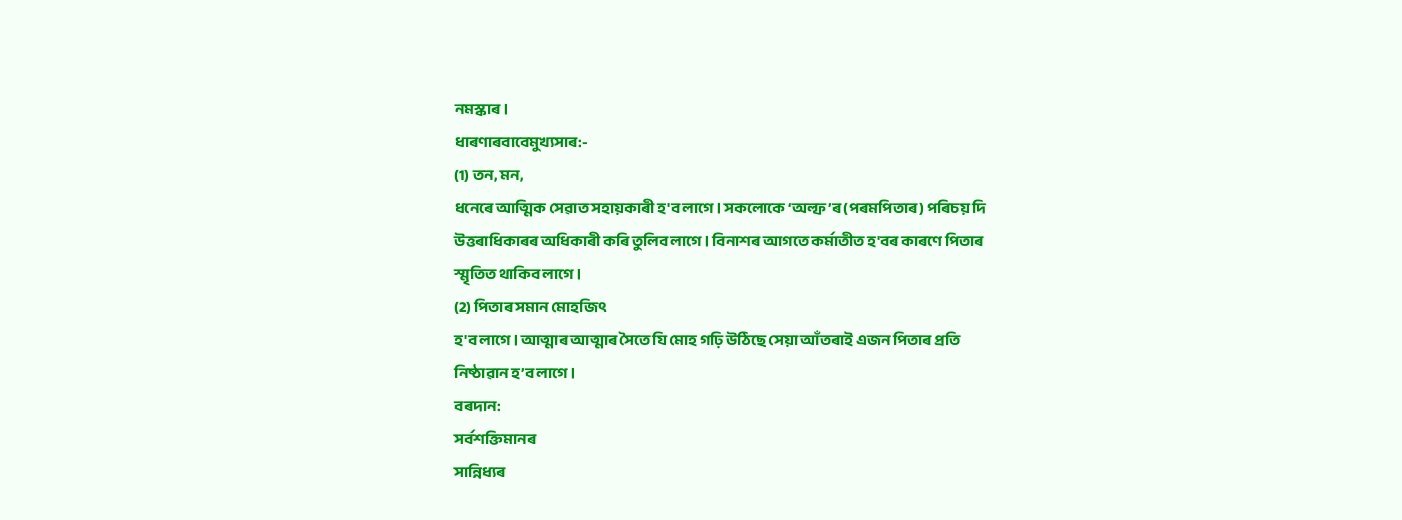নমস্কাৰ।
ধাৰণাৰবাবেমুখ্যসাৰ:-
(1) তন, মন,
ধনেৰে আত্মিক সেৱাত সহায়কাৰী হ'ব লাগে। সকলোকে ‘অল্ফ’ৰ (পৰমপিতাৰ) পৰিচয় দি
উত্তৰাধিকাৰৰ অধিকাৰী কৰি তুলিব লাগে। বিনাশৰ আগতে কৰ্মাতীত হ'বৰ কাৰণে পিতাৰ
স্মৃতিত থাকিব লাগে।
(2) পিতাৰ সমান মোহজিৎ
হ'ব লাগে। আত্মাৰ আত্মাৰ সৈতে যি মোহ গঢ়ি উঠিছে সেয়া আঁতৰাই এজন পিতাৰ প্ৰতি
নিষ্ঠাৱান হ’ব লাগে।
বৰদান:
সৰ্বশক্তিমানৰ
সান্নিধ্যৰ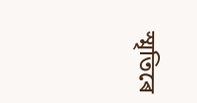স্মৃতিৰে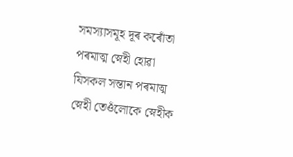সমস্যাসমূহ দূৰ কৰোঁতা পৰমাত্ম স্নেহী হোৱা
যিসকল সন্তান পৰমাত্ম
স্নেহী তেওঁলোকে স্নেহীক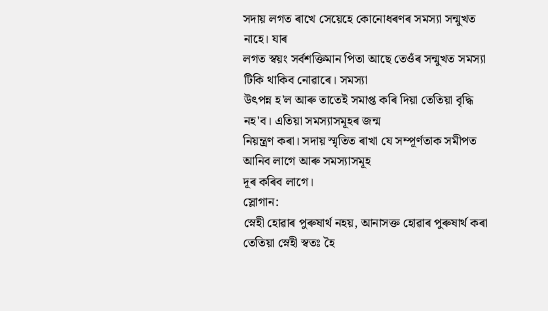সদায় লগত ৰাখে সেয়েহে কোনোধৰণৰ সমস্যা সন্মুখত নাহে। যাৰ
লগত স্বয়ং সৰ্বশক্তিমান পিতা আছে তেওঁৰ সন্মুখত সমস্যা টিকি থাকিব নোৱাৰে। সমস্যা
উৎপন্ন হ'ল আৰু তাতেই সমাপ্ত কৰি দিয়া তেতিয়া বৃদ্ধি নহ'ব। এতিয়া সমস্যাসমূহৰ জন্ম
নিয়ন্ত্ৰণ কৰা। সদায় স্মৃতিত ৰাখা যে সম্পূৰ্ণতাক সমীপত আনিব লাগে আৰু সমস্যাসমূহ
দূৰ কৰিব লাগে।
স্লোগান:
স্নেহী হোৱাৰ পুৰুষাৰ্থ নহয়, আনাসক্ত হোৱাৰ পুৰুষাৰ্থ কৰা তেতিয়া স্নেহী স্বতঃ হৈ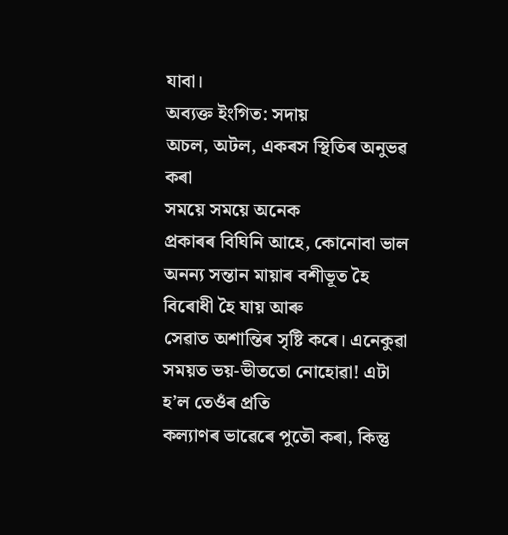যাবা।
অব্যক্ত ইংগিত: সদায়
অচল, অটল, একৰস স্থিতিৰ অনুভৱ কৰা
সময়ে সময়ে অনেক
প্ৰকাৰৰ বিঘিনি আহে, কোনোবা ভাল অনন্য সন্তান মায়াৰ বশীভূত হৈ বিৰোধী হৈ যায় আৰু
সেৱাত অশান্তিৰ সৃষ্টি কৰে। এনেকুৱা সময়ত ভয়-ভীততো নোহোৱা! এটা হ’ল তেওঁৰ প্ৰতি
কল্যাণৰ ভাৱেৰে পুতৌ কৰা, কিন্তু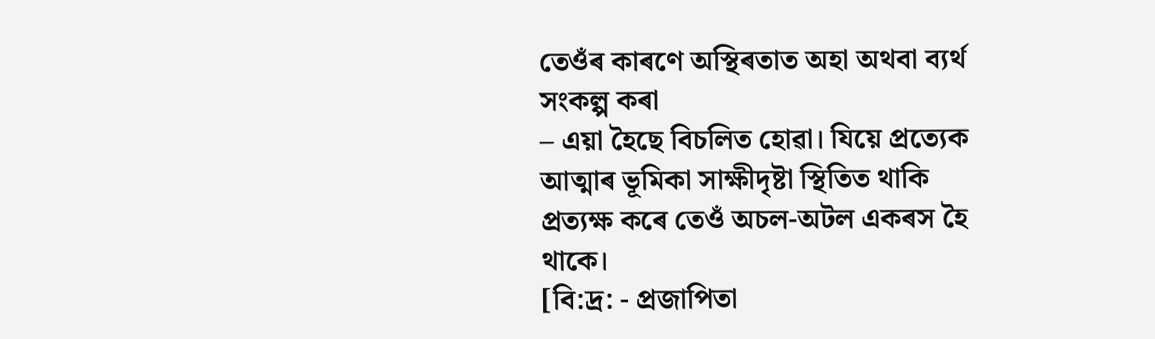তেওঁৰ কাৰণে অস্থিৰতাত অহা অথবা ব্যৰ্থ সংকল্প কৰা
– এয়া হৈছে বিচলিত হোৱা। যিয়ে প্ৰত্যেক আত্মাৰ ভূমিকা সাক্ষীদৃষ্টা স্থিতিত থাকি
প্ৰত্যক্ষ কৰে তেওঁ অচল-অটল একৰস হৈ থাকে।
[বি:দ্ৰ: - প্ৰজাপিতা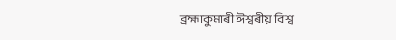ব্ৰহ্মাকুমাৰী ঈশ্বৰীয় বিশ্ব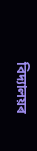বিদ্যালয়ৰ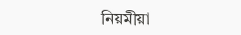নিয়মীয়া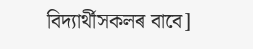বিদ্যাৰ্থীসকলৰ বাবে]